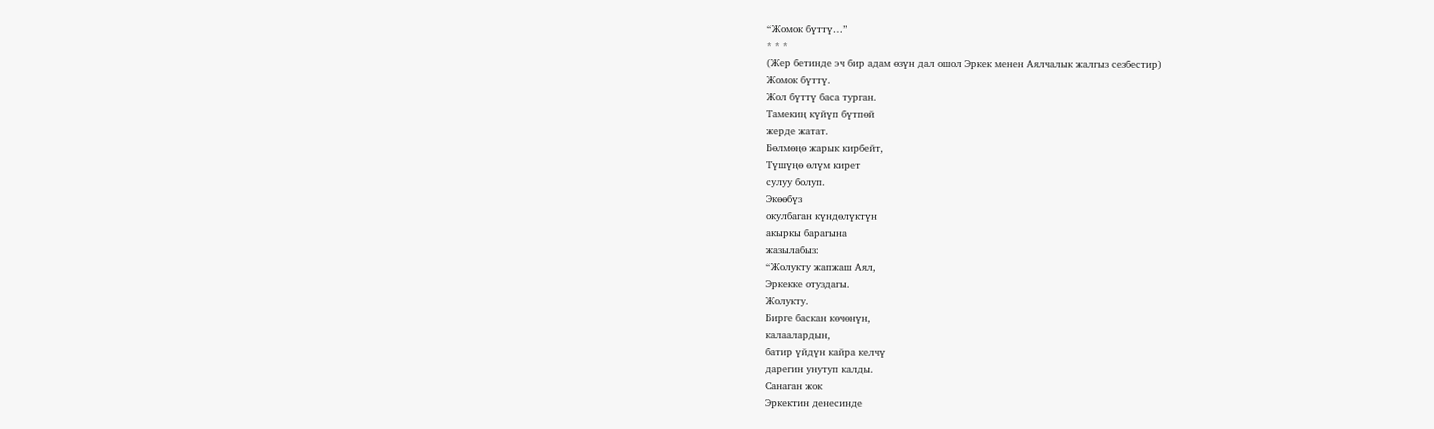“Жомок бүттү…”
* * *
(Жер бетинде эч бир адам өзүн дал ошол Эркек менен Аялчалык жалгыз сезбестир)
Жомок бүттү.
Жол бүттү баса турган.
Тамекиң күйүп бүтпөй
жерде жатат.
Бөлмөңө жарык кирбейт,
Түшүңө өлүм кирет
сулуу болуп.
Экөөбүз
окулбаган күндөлүктүн
акыркы барагына
жазылабыз:
“Жолукту жапжаш Аял,
Эркекке отуздагы.
Жолукту.
Бирге баскан көчөнүн,
калаалардын,
батир үйдүн кайра келчү
дарегин унутуп калды.
Санаган жок
Эркектин денесинде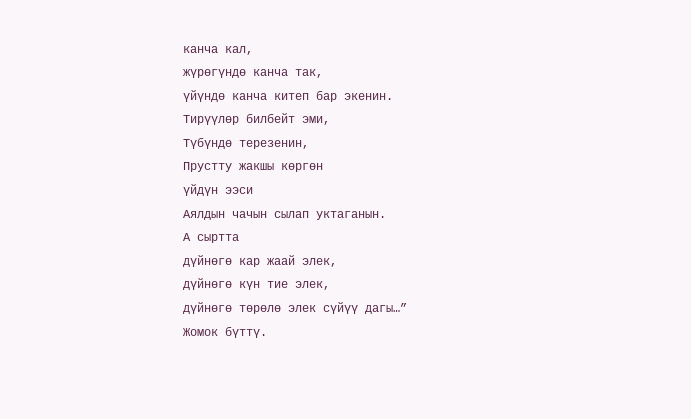канча кал,
жүрөгүндө канча так,
үйүндө канча китеп бар экенин.
Тирүүлөр билбейт эми,
Түбүндө терезенин,
Прустту жакшы көргөн
үйдүн ээси
Аялдын чачын сылап уктаганын.
А сыртта
дүйнөгө кар жаай элек,
дүйнөгө күн тие элек,
дүйнөгө төрөлө элек сүйүү дагы…”
Жомок бүттү.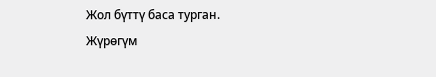Жол бүттү баса турган.
Жүрөгүм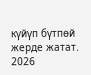күйүп бүтпөй жерде жатат.
2026